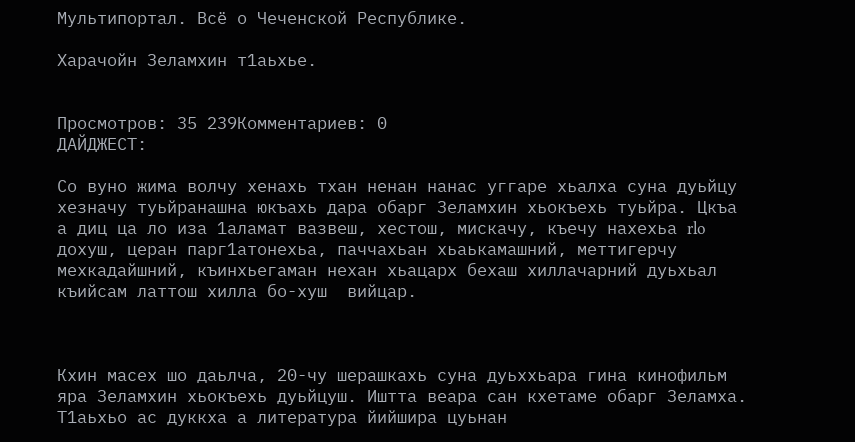Мультипортал. Всё о Чеченской Республике.

Харачойн Зеламхин т1аьхье.


Просмотров: 35 239Комментариев: 0
ДАЙДЖЕСТ:

Со вуно жима волчу хенахь тхан ненан нанас уггаре хьалха суна дуьйцу хезначу туьйранашна юкъахь дара обарг Зеламхин хьокъехь туьйра. Цкъа а диц ца ло иза 1аламат вазвеш, хестош, мискачу, къечу нахехьа rlo дохуш, церан парг1атонехьа, паччахьан хьаькамашний, меттигерчу мехкадайшний, къинхьегаман нехан хьацарх бехаш хиллачарний дуьхьал къийсам латтош хилла бо-хуш  вийцар.



Кхин масех шо даьлча, 20-чу шерашкахь суна дуьххьара гина кинофильм яра Зеламхин хьокъехь дуьйцуш. Иштта веара сан кхетаме обарг Зеламха. Т1аьхьо ас дуккха а литература йийшира цуьнан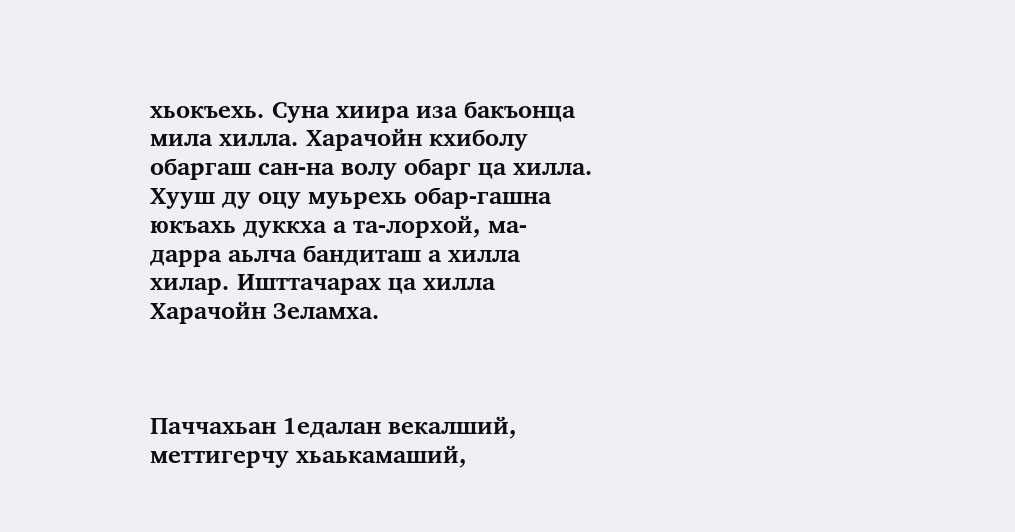хьокъехь. Суна хиира иза бакъонца мила хилла. Харачойн кхиболу обаргаш сан-на волу обарг ца хилла. Хууш ду оцу муьрехь обар-гашна юкъахь дуккха а та-лорхой, ма-дарра аьлча бандиташ а хилла хилар. Ишттачарах ца хилла Харачойн Зеламха.



Паччахьан 1едалан векалший, меттигерчу хьаькамаший,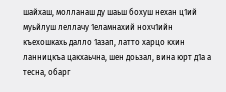шайхаш, молланаш ду шаьш бохуш нехан ц1ий муьйлуш леллачу 1еламнахий нохч1ийн къехошкахь далло 1азап, латто харцо кхин ланницкъа цакхаьчна, шен доьзал, вина юрт д1а а тесна, обарг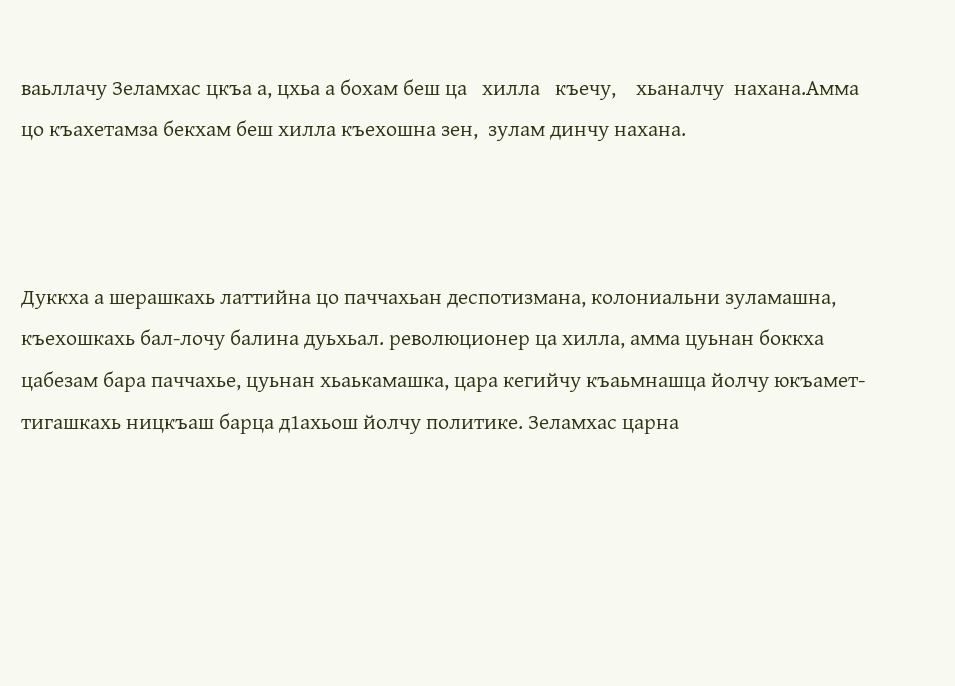ваьллачу Зеламхас цкъа а, цхьа а бохам беш ца   хилла   къечу,    хьаналчу  нахана.Амма цо къахетамза бекхам беш хилла къехошна зен,  зулам динчу нахана.



Дуккха а шерашкахь латтийна цо паччахьан деспотизмана, колониальни зуламашна, къехошкахь бал-лочу балина дуьхьал. революционер ца хилла, амма цуьнан боккха цабезам бара паччахье, цуьнан хьаькамашка, цара кегийчу къаьмнашца йолчу юкъамет-тигашкахь ницкъаш барца д1ахьош йолчу политике. Зеламхас царна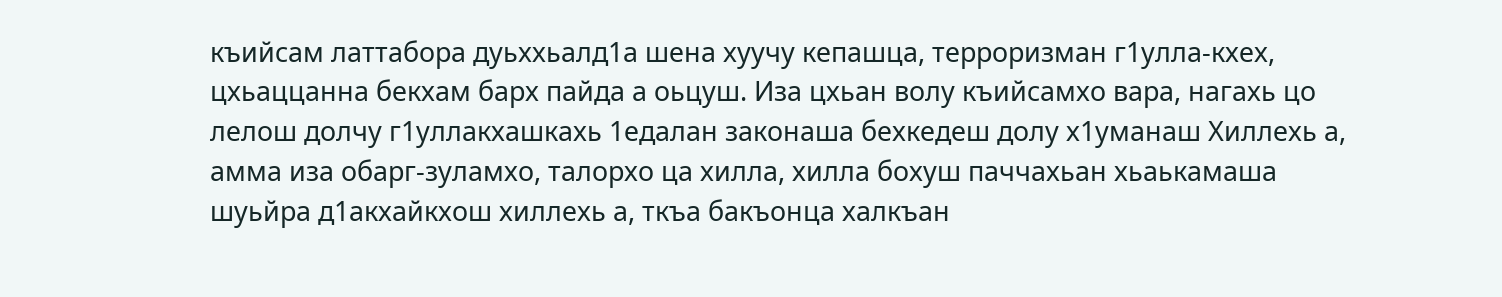къийсам латтабора дуьххьалд1а шена хуучу кепашца, терроризман г1улла-кхех, цхьаццанна бекхам барх пайда а оьцуш. Иза цхьан волу къийсамхо вара, нагахь цо  лелош долчу г1уллакхашкахь 1едалан законаша бехкедеш долу х1уманаш Хиллехь а, амма иза обарг-зуламхо, талорхо ца хилла, хилла бохуш паччахьан хьаькамаша шуьйра д1акхайкхош хиллехь а, ткъа бакъонца халкъан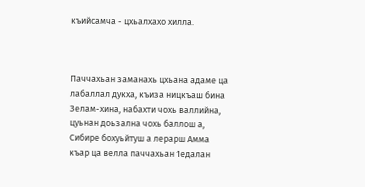къийсамча - цхьалхахо хилла.



Паччахьан заманахь цхьана адаме ца лабаллал дукха, къиза ницкъаш бина Зелам-хина, набахти чохь валлийна, цуьнан доьзална чохь баллош а, Сибире бохуьйтуш а лерарш Амма къар ца велла паччахьан 1едалан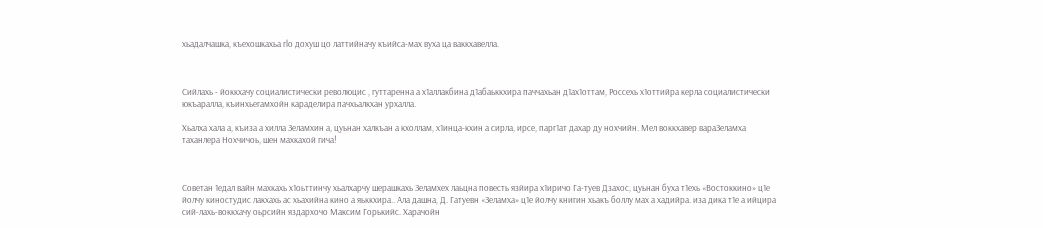хьадалчашка, къехошкахьа гlo дохуш цо латтийначу къийса-мах вуха ца ваккхавелла.



Сийлахь - йоккхачу социалистически революцис , гуттаренна а х1аллакбина д1абаьккхиpa паччахьан д1ах1оттам, Россехь х1оттийра керла социалистически юкъаралла, къинхьегамхойн караделира пачхьалкхан урхалла.

Хьалха хала а, къиза а хилла Зеламхин а, цуьнан халкъан а кхоллам, х1инца-кхин а сирла, ирсе, парг1ат дахар ду нохчийн. Мел воккхавер вараЗеламха таханлера Нохчичоь, шен махкахой гича!



Советан 1едал вайн махкахь х1оьттинчу хьалхарчу шерашкахь Зеламхех лаьцна повесть язйира х1иричо Га-туев Дзахос, цуьнан буха т1ехь «Востоккино» ц1е йолчу киностудис лакхахь ас хьахийна кино а яьккхира.. Ала дашна, Д. Гатуевн «Зеламха» ц1е йолчу книгин хьакъ боллу мах а хадийра. иза дика т1е а ийцира сий-лахь-воккхачу оьрсийн яздархочо Максим Горькийс. Харачойн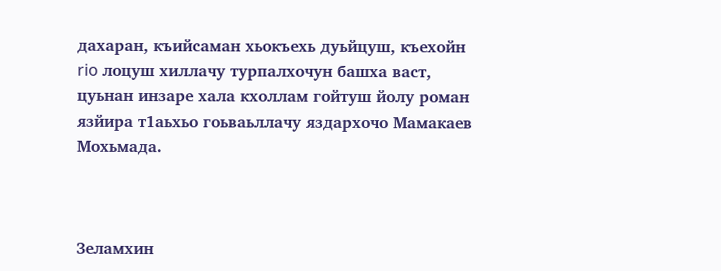дахаран, къийсаман хьокъехь дуьйцуш, къехойн rio лоцуш хиллачу турпалхочун башха васт, цуьнан инзаре хала кхоллам гойтуш йолу роман язйира т1аьхьо гоьваьллачу яздархочо Мамакаев   Мохьмада.



Зеламхин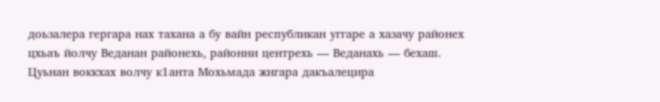доьзалера гергара нах тахана а бу вайн республикан уггаре а хазачу районех цхьаъ йолчу Веданан районехь, районни центрехь — Веданахь — бехаш. Цуьнан воккхах волчу к1анта Мохьмада жигара дакъалецира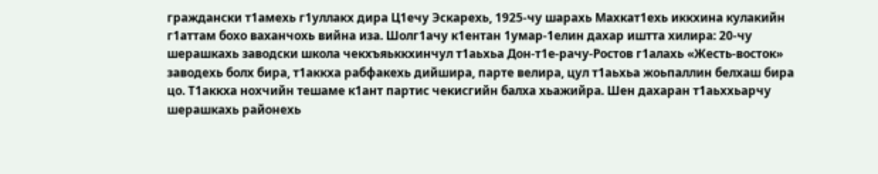граждански т1амехь г1уллакх дира Ц1ечу Эскарехь, 1925-чу шарахь Махкат1ехь иккхина кулакийн г1аттам бохо ваханчохь вийна иза. Шолг1ачу к1ентан 1умар-1елин дахар иштта хилира: 20-чу шерашкахь заводски школа чекхъяьккхинчул т1аьхьа Дон-т1е-рачу-Ростов г1алахь «Жесть-восток» заводехь болх бира, т1аккха рабфакехь дийшира, парте велира, цул т1аьхьа жоьпаллин белхаш бира цо. Т1аккха нохчийн тешаме к1ант партис чекисгийн балха хьажийра. Шен дахаран т1аьххьарчу шерашкахь районехь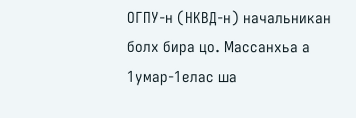ОГПУ-н (НКВД-н) начальникан болх бира цо. Массанхьа а 1умар-1елас ша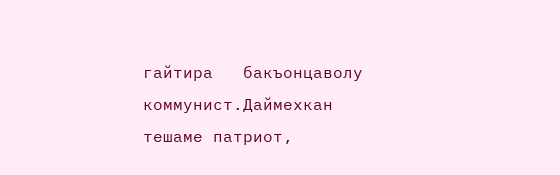гайтира   бакъонцаволy коммунист.Даймехкан тешаме патриот,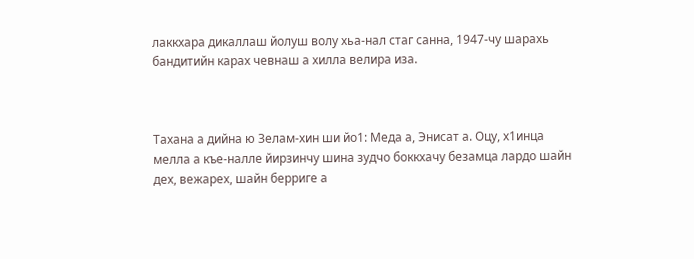лаккхара дикаллаш йолуш волу хьа-нал стаг санна, 1947-чу шарахь бандитийн карах чевнаш а хилла велира иза.



Тахана а дийна ю Зелам-хин ши йо1: Меда а, Энисат а. Оцу, х1инца мелла а къе-налле йирзинчу шина зудчо боккхачу безамца лардо шайн дех, вежарех, шайн берриге а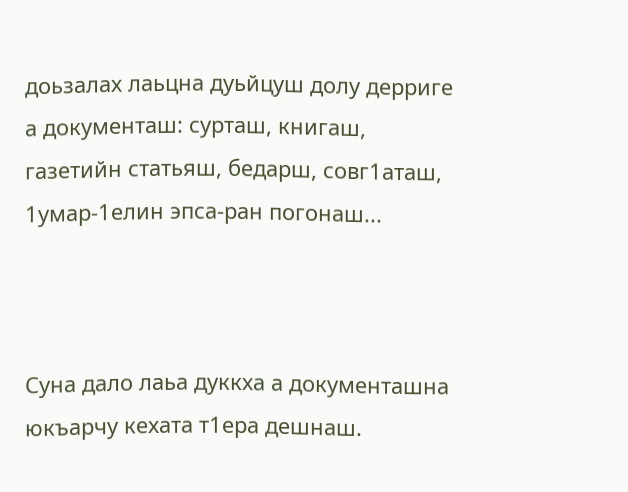доьзалах лаьцна дуьйцуш долу дерриге а документаш: сурташ, книгаш, газетийн статьяш, бедарш, совг1аташ, 1умар-1елин эпса-ран погонаш...



Суна дало лаьа дуккха а документашна юкъарчу кехата т1ера дешнаш.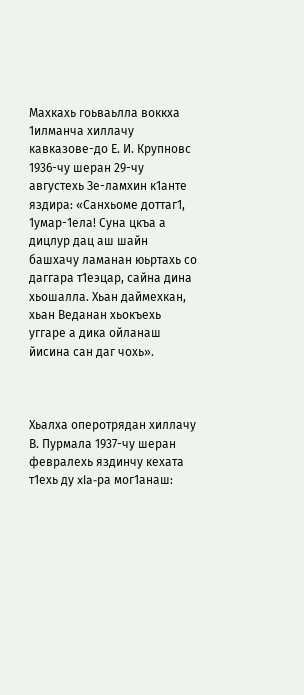Махкахь гоьваьлла воккха 1илманча хиллачу кавказове-до Е. И. Крупновс 1936-чу шеран 29-чу августехь Зе-ламхин к1анте яздира: «Санхьоме доттаг1, 1умар-1ела! Суна цкъа а дицлур дац аш шайн башхачу ламанан юьртахь со даггара т1еэцар, сайна дина хьошалла. Хьан даймехкан, хьан Веданан хьокъехь уггаре а дика ойланаш йисина сан даг чохь».



Хьалха оперотрядан хиллачу В. Пурмала 1937-чу шеран февралехь яздинчу кехата т1ехь ду xla-ра мог1анаш: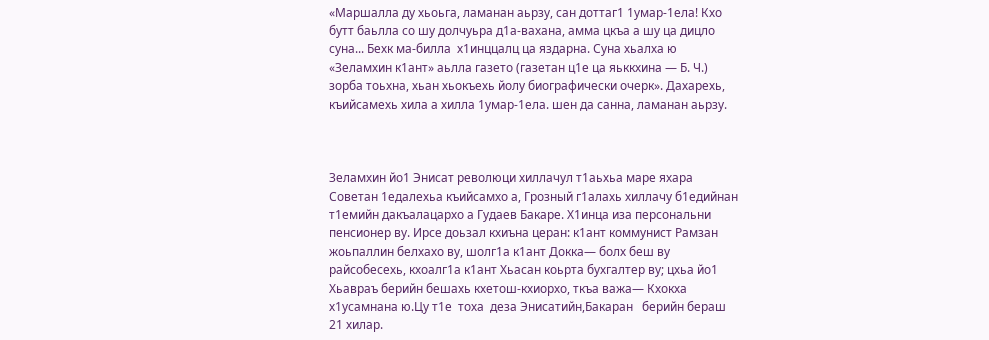«Маршалла ду хьоьга, ламанан аьрзу, сан доттаг1 1умар-1ела! Кхо бутт баьлла со шу долчуьра д1а-вахана, амма цкъа а шу ца дицло суна... Бехк ма-билла  х1инццалц ца яздарна. Суна хьалха ю «Зеламхин к1ант» аьлла газето (газетан ц1е ца яьккхина — Б. Ч.) зорба тоьхна, хьан хьокъехь йолу биографически очерк». Дахарехь, къийсамехь хила а хилла 1умар-1ела. шен да санна, ламанан аьрзу.



Зеламхин йо1 Энисат революци хиллачул т1аьхьа маре яхара Советан 1едалехьа къийсамхо а, Грозный г1алахь хиллачу б1едийнан т1емийн дакъалацархо а Гудаев Бакаре. Х1инца иза персональни пенсионер ву. Ирсе доьзал кхиъна церан: к1ант коммунист Рамзан жоьпаллин белхахо ву, шолг1а к1ант Докка— болх беш ву райсобесехь, кхоалг1а к1ант Хьасан коьрта бухгалтер ву; цхьа йо1 Хьавраъ берийн бешахь кхетош-кхиорхо, ткъа важа— Кхокха х1усамнана ю.Цу т1е  тоха  деза Энисатийн,Бакаран   берийн бераш 21 хилар.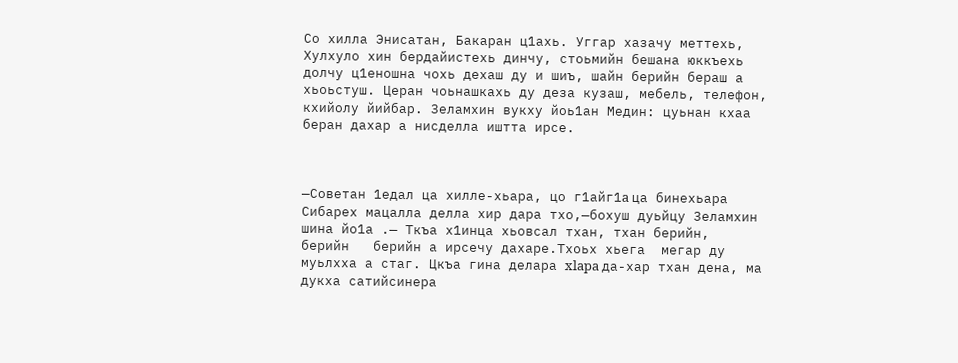Со хилла Энисатан, Бакаран ц1ахь. Уггар хазачу меттехь, Хулхуло хин бердайистехь динчу, стоьмийн бешана юккъехь долчу ц1еношна чохь дехаш ду и шиъ, шайн берийн бераш а хьоьстуш. Церан чоьнашкахь ду деза кузаш, мебель, телефон, кхийолу йийбар. Зеламхин вукху йоь1ан Медин: цуьнан кхаа беран дахар а нисделла иштта ирсе.



—Советан 1едал ца хилле-хьара, цо г1айг1a ца бинехьара Сибарех мацалла делла хир дара тхо,—бохуш дуьйцу Зеламхин шина йо1а .— Ткъа х1инца хьовсал тхан, тхан берийн,  берийн   берийн а ирсечу дахаре.Тхоьх хьега  мегар ду муьлхха а стаг. Цкъа гина делара xlapa да-хар тхан дена, ма дукха сатийсинера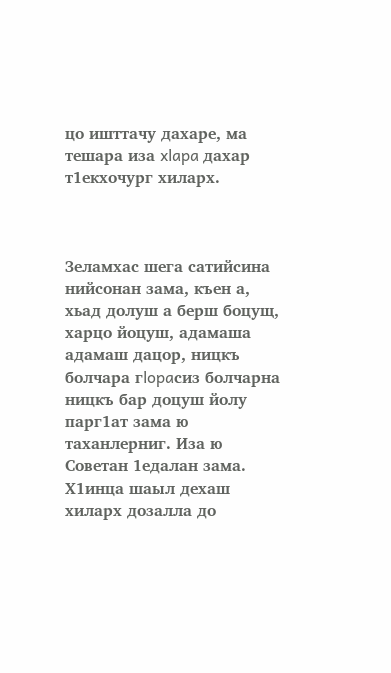цо ишттачу дахаре, ма тешара иза xlapa дахар т1екхочург хиларх.



Зеламхас шега сатийсина нийсонан зама, къен а, хьад долуш а берш боцущ, харцо йоцуш, адамаша адамаш дацор, ницкъ болчара гlopaсиз болчарна ницкъ бар доцуш йолу парг1ат зама ю таханлерниг. Иза ю Советан 1едалан зама. Х1инца шаыл дехаш хиларх дозалла до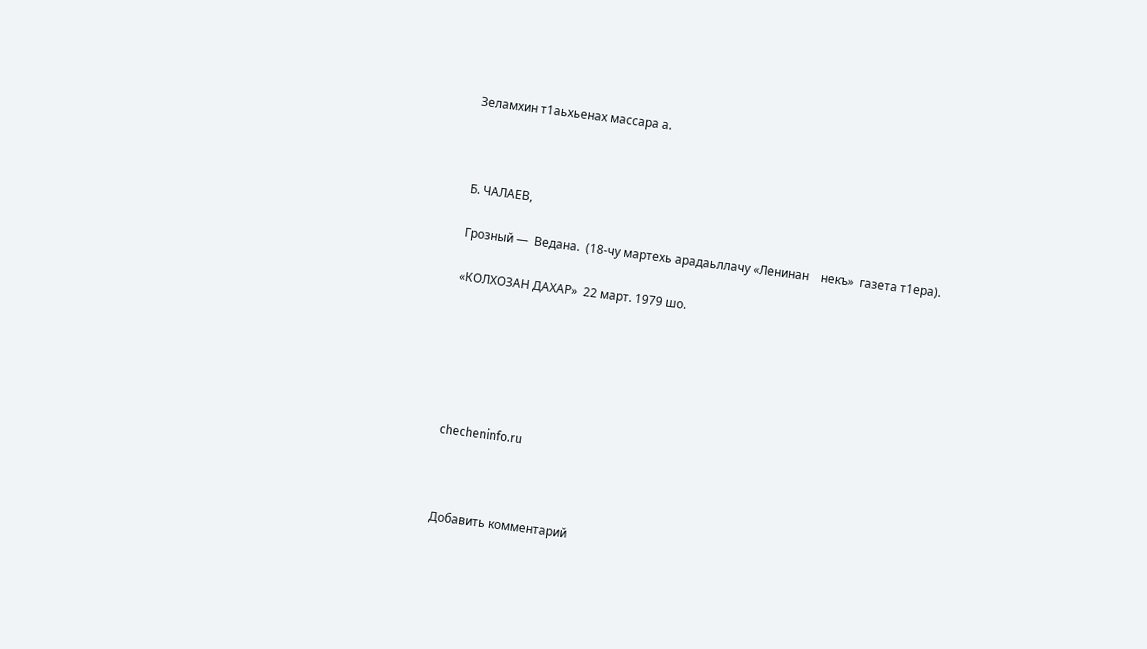Зеламхин т1аьхьенах массара а.



Б. ЧАЛАЕВ,

Грозный —  Ведана.  (18-чу мартехь арадаьллачу «Ленинан    некъ»  газета т1ера).

«КОЛХОЗАН ДАХАР»  22 март. 1979 шо.






checheninfo.ru



Добавить комментарий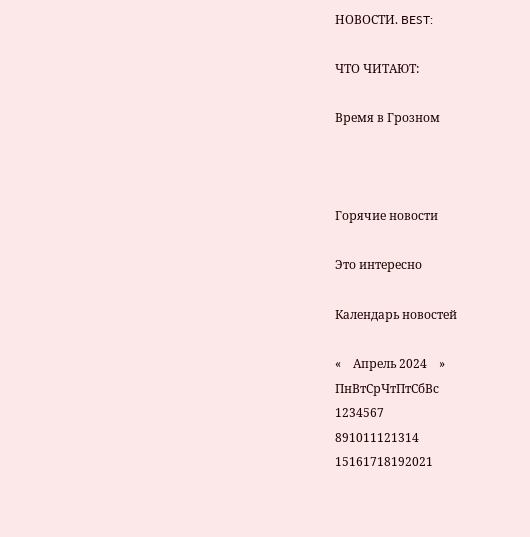НОВОСТИ. BEST:

ЧТО ЧИТАЮТ:

Время в Грозном



Горячие новости

Это интересно

Календарь новостей

«    Апрель 2024    »
ПнВтСрЧтПтСбВс
1234567
891011121314
15161718192021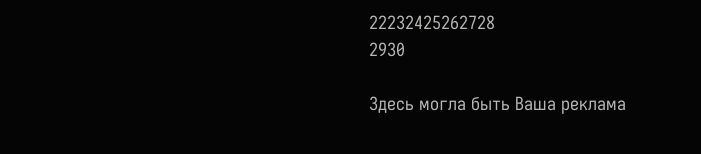22232425262728
2930

Здесь могла быть Ваша реклама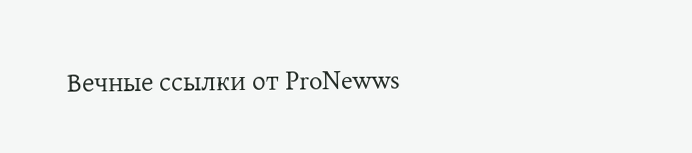Вечные ссылки от ProNewws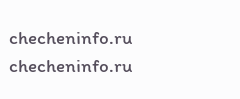checheninfo.ru      checheninfo.ru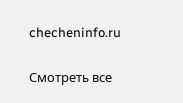checheninfo.ru

Смотреть все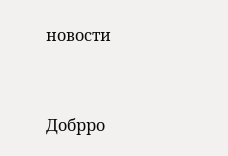новости


Добрро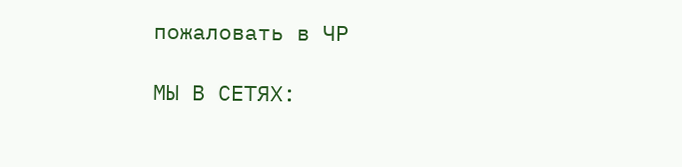пожаловать в ЧР

МЫ В СЕТЯХ: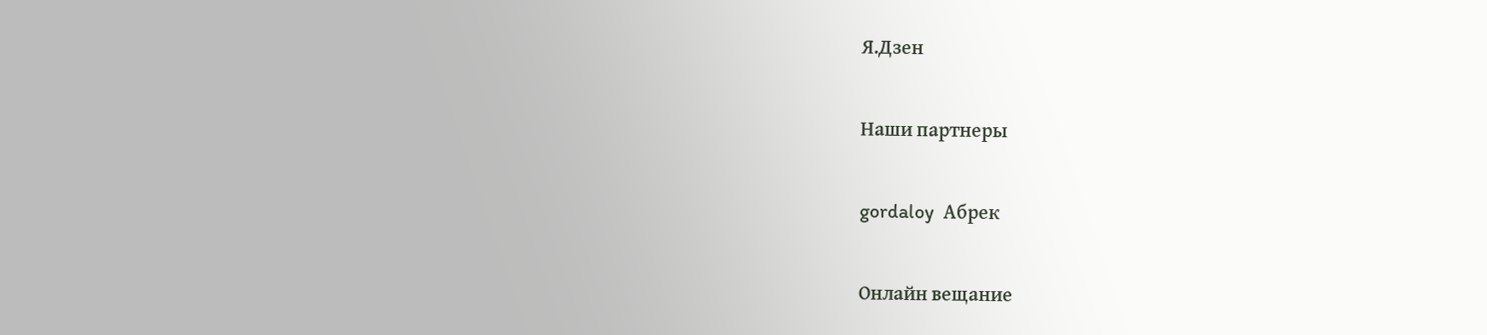Я.Дзен

Наши партнеры

gordaloy  Абрек

Онлайн вещание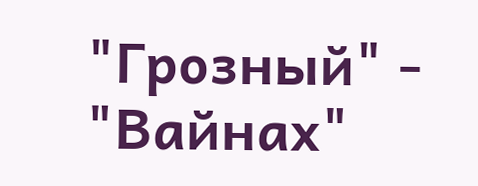"Грозный" - "Вайнах"